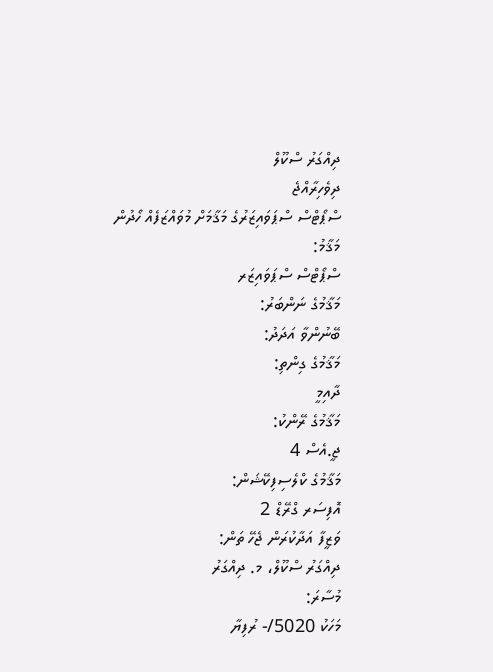ދިއްގަރު ސްކޫލް
ދިވެހިރާއްޖެ
ސްޕޯޓްސް ސްޕަވައިޒަރުގެ މަޤާމަށް މުވައްޒަފެއް ހޯދުން
މަޤާމު:
ސްޕޯޓްސް ސްޕަވައިޒަރ
މަޤާމުގެ ނަންބަރު:
ބޭނުންވާ އަދަދު:
މަޤާމުގެ ގިންތި:
ދާއިމީ
މަޤާމުގެ ރޭންކު:
ޖީ.އެސް 4
މަޤާމުގެ ކްލެސިފިކޭޝަން:
އޮފިސަރ ގްރޭޑް 2
ވަޒީފާ އަދާކުރަން ޖެހޭ ތަން:
ދިއްގަރު ސްކޫލް، މ. ދިއްގަރު
މުސާރަ:
މަހަކު 5020/- ރުފިޔާ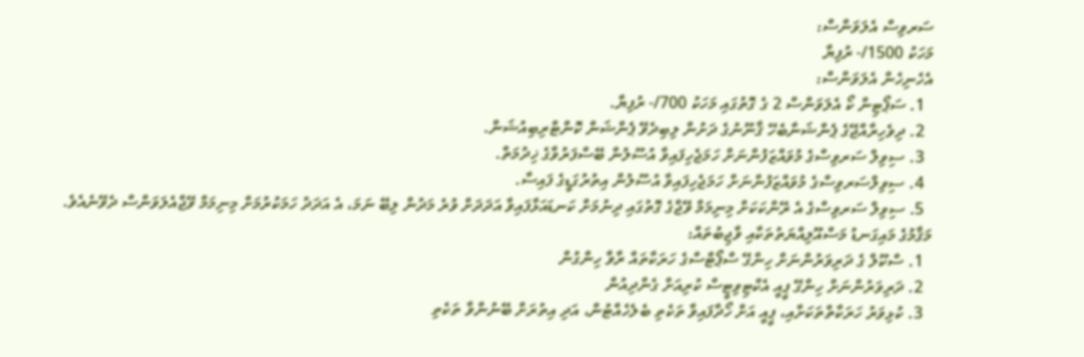ސަރވިސް އެލަވަންސް:
މަހަކު 1500/- ރުފިޔާ
އެހެނިހެން އެލަވަންސް:
  1. ސަޕޯޓިން ކޯ އެލަވަންސް 2 ގެ ގޮތުގައި މަހަކު 700/- ރުފިޔާ.
  2. ދިވެހިރާއްޖޭގެ ޕެންޝަނާބެހޭ ޤާނޫނުގެ ދަށުން ލިބިދެވޭ ޕެންޝަން ކޮންޓްރިބިއުޝަން.
  3. ސިވިލް ސަރވިސްގެ މުވައްޒަފުންނަށް ހަމަޖެހިފައިވާ އުސޫލުން ބޭސްފަރުވާގެ ޚިދުމަތް.
  4. ސިވިލްސަރވިސްގެ މުވައްޒަފުންނަށް ހަމަޖެހިފައިވާ އުސޫލުން އިތުރުގަޑީގެ ފައިސާ.
  5. ސިވިލް ސަރވިސްގެ އެ ރޭންކަކަށް މިނިމަމް ވޭޖްގެ ގޮތުގައި ދިނުމަށް ކަނޑައަޅާފައިވާ އަދަދަށް ވުރެ މަދުން ލިބޭ ނަމަ، އެ އަދަދު ހަމަކުރުމަށް މިނިމަމް ވޭޖްއެލަވަންސް ދެވޭނެއެވެ.
މަޤާމުގެ މައިގަނޑު މަސްއޫލިއްޔަތުތަކާއި ވާޖިބުތައް:
  1. ސްކޫލް ގެ ދަރިވަރުންނަށް ހިންގޭ ސްޕޯޓްސްގެ ހަރަކާތައް ރާވާ ހިންގުން
  2. ދަރިވަރުންނަށް ހިންގޭ ޕީއީ އެކްޓިވިޓީސް ކުރިއަށް ގެންދިއުން
  3. ކުޅިވަރު ހަރަކާތްތަކަށާއި، ޕީއީ އަށް ހޯދާފައިވާ ތަކެތި ބެލެހެއްޓުން، އަދި އިތުރަށް ބޭނުންވާ ތަކެތި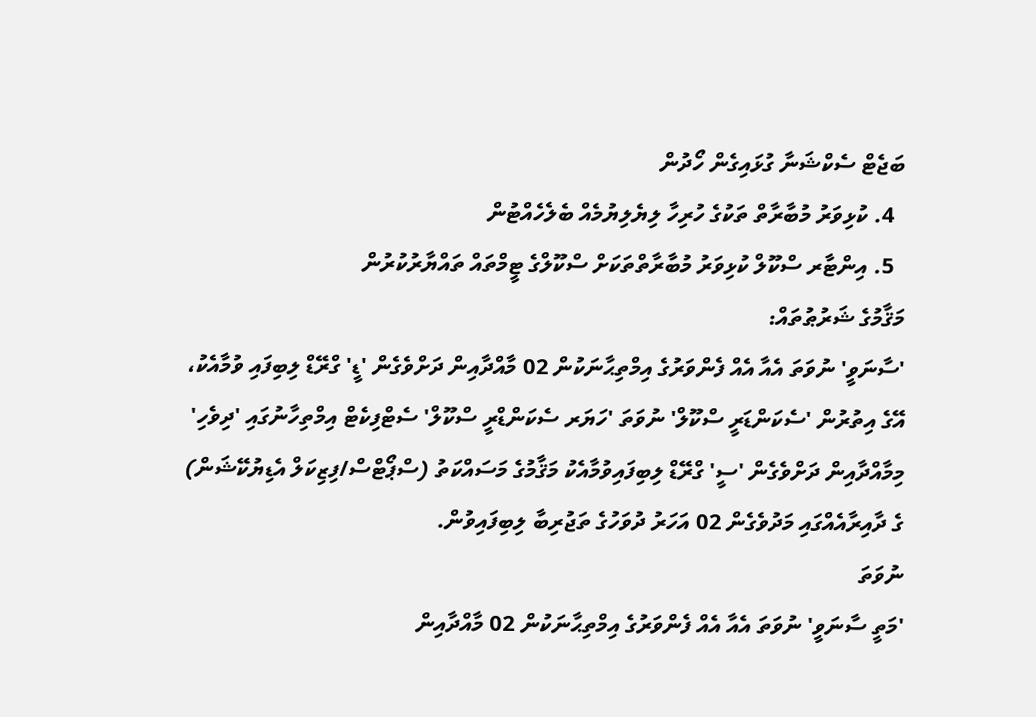ބަޖެޓް ސެކްޝަނާ ގުޅައިގެން ހޯދުން
  4. ކުޅިވަރު މުބާރާތް ތަކުގެ ހުރިހާ ލިޔެލިޔުމެއް ބެލެހެއްޓުން
  5. އިންޓާރ ސްކޫލް ކުޅިވަރު މުބާރާތްތަކަށް ސްކޫލްގެ ޓީމްތައް ތައްޔާރުކުރުން
މަޤާމުގެ ޝަރުޠުތައް:
'ސާނަވީ' ނުވަތަ އެއާ އެއް ފެންވަރުގެ އިމްތިޙާނަކުން 02 މާއްދާއިން ދަށްވެގެން 'ޑީ' ގްރޭޑް ލިބިފައި ވުމާއެކު، އޭގެ އިތުރުން 'ސެކަންޑަރީ ސްކޫލް' ނުވަތަ 'ހަޔަރ ސެކަންޑްރީ ސްކޫލް' ސެޓްފިކެޓް އިމްތިހާނުގައި 'ދިވެހި' މިމާއްދާއިން ދަށްވެގެން 'ސީ' ގްރޭޑް ލިބިފައިވުމާއެކު މަޤާމުގެ މަސައްކަތު (ސްޕޯޓްސް/ފިޒިކަލް އެޑިޔުކޭޝަން) ގެ ދާއިރާއެއްގައި މަދުވެގެން 02 އަހަރު ދުވަހުގެ ތަޖުރިބާ ލިބިފައިވުން.
ނުވަތަ
'މަތީ ސާނަވީ' ނުވަތަ އެއާ އެއް ފެންވަރުގެ އިމްތިޙާނަކުން 02 މާއްދާއިން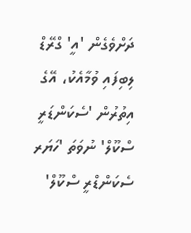ދަށްވެގެން 'އީ' ގްރޭޑް ލިބިފައި ވުމާއެކު، އޭގެ އިތުރުން 'ސެކަންޑަރީ ސްކޫލް' ނުވަތަ 'ހަޔަރ ސެކަންޑްރީ ސްކޫލް'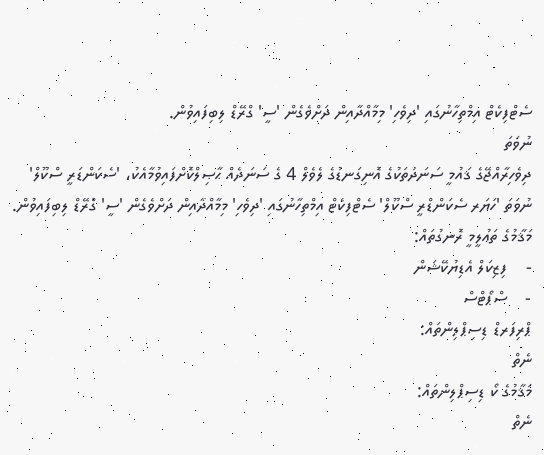ސެޓްފިކެޓް އިމްތިހާނުގައި 'ދިވެހި' މިމާއްދާއިން ދަށްވެގެން 'ސީ' ގްރޭޑް ލިބިފައިވުން.
ނުވަތަ
ދިވެހިރާއްޖޭގެ ޤައުމީ ސަނަދުތަކުގެ އޮނިގަނޑުގެ ލެވެލް 4 ގެ ސަނަދެއް ޙާޞިލްކޮށްފައިވުމާއެކު، 'ސެކަންޑަރީ ސްކޫލް' ނުވަތަ 'ހަޔަރ ސެކަންޑްރީ ސްކޫލް' ސެޓްފިކެޓް އިމްތިހާނުގައި 'ދިވެހި' މިމާއްދާއިން ދަށްވެގެން 'ސީ' ގްރޭޑް ލިބިފައިވުން.
މަޤާމުގެ ތަޢުލީމީ ރޮނގުތައް:
-    ފިޒިކަލް އެޑިޔުކޭޝަން
-    ސްޕޯޓްސް
ޕްރިފަރޑް ޑިސިޕްލިންތައް:
ނެތް
މަޤާމުގެ ކޯ ޑިސިޕްލިންތައް:
ނެތް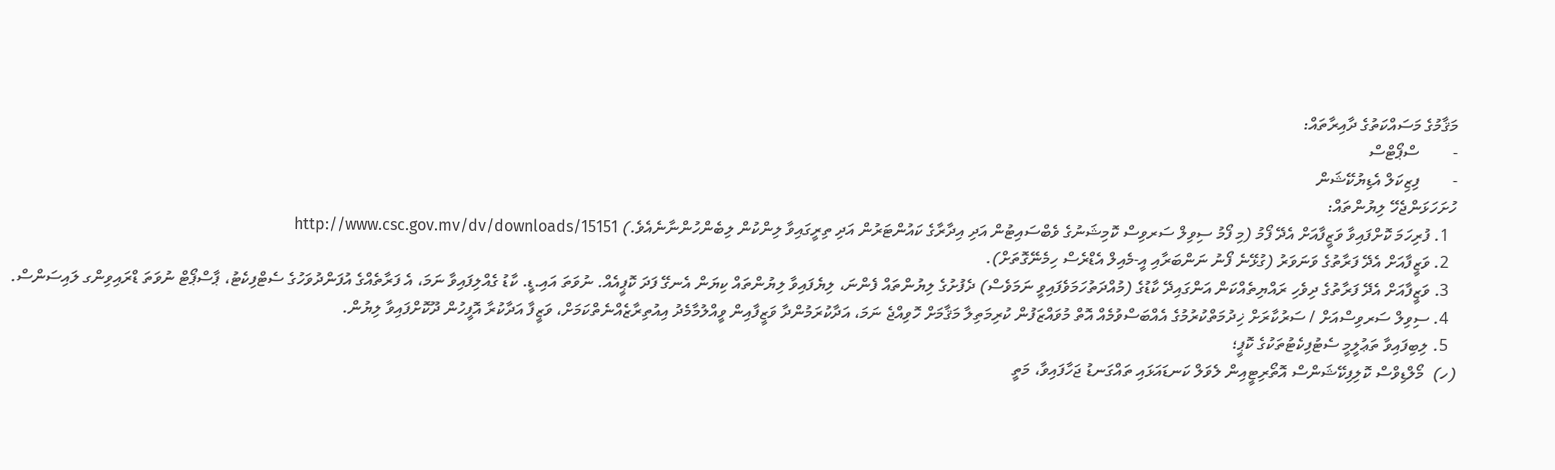މަޤާމުގެ މަސައްކަތުގެ ދާއިރާތައް:
-        ސްޕޯޓްސް
-        ފިޒިކަލް އެޑިޔުކޭޝަން
ހުށަހަޅަންޖެހޭ ލިޔުންތައް:
  1. ފުރިހަމަ ކޮށްފައިވާ ވަޒީފާއަށް އެދޭ ފޯމު (މި ފޯމު ސިވިލް ސަރވިސް ކޮމިޝަނުގެ ވެބްސައިޓުން އަދި އިދާރާގެ ކައުންޓަރުން އަދި ތިރީގައިވާ ލިންކުން ލިބެންހުންނާނެއެވެ.) http://www.csc.gov.mv/dv/downloads/15151
  2. ވަޒީފާއަށް އެދޭ ފަރާތުގެ ވަނަވަރު (ގުޅޭނެ ފޯނު ނަންބަރާއި އީ-މެއިލް އެޑްރެސް ހިމެނޭގޮތަށް).
  3. ވަޒީފާއަށް އެދޭ ފަރާތުގެ ދިވެހި ރައްޔިތެއްކަން އަންގައިދޭ ކާޑުގެ (މުއްދަތުހަމަވެފައިވީ ނަމަވެސް) ދެފުށުގެ ލިޔުންތައް ފެންނަ، ލިޔެފައިވާ ލިޔުންތައް ކިޔަން އެނގޭ ފަދަ ކޮޕީއެއް. ނުވަތަ އައި.ޑީ. ކާޑު ގެއްލިފައިވާ ނަމަ، އެ ފަރާތެއްގެ އުފަންދުވަހުގެ ސެޓްފިކެޓު، ޕާސްޕޯޓް ނުވަތަ ޑްރައިވިންގ ލައިސަންސް.
  4. ސިވިލް ސަރވިސްއަށް / ސަރުކާރަށް ޚިދުމަތްކުރުމުގެ އެއްބަސްވުމެއް އޮތް މުވައްޒަފުން ކުރިމަތިލާ މަޤާމަށް ހޮވިއްޖެ ނަމަ، އަދާކުރަމުންދާ ވަޒީފާއިން ވީއްލުމާމެދު އިއުތިރާޒެއްނެތްކަމަށް، ވަޒީފާ އަދާކުރާ އޮފީހުން ދޫކޮށްފައިވާ ލިޔުން.
  5. ލިބިފައިވާ ތަޢުލީމީ ސެޓުފިކެޓުތަކުގެ ކޮޕީ؛
(ހ)  މޯލްޑިވްސް ކޮލިފިކޭޝަންސް އޮތޯރިޓީއިން ލެވަލް ކަނޑައަޅައި ތައްގަނޑު ޖަހާފައިވާ، މަތީ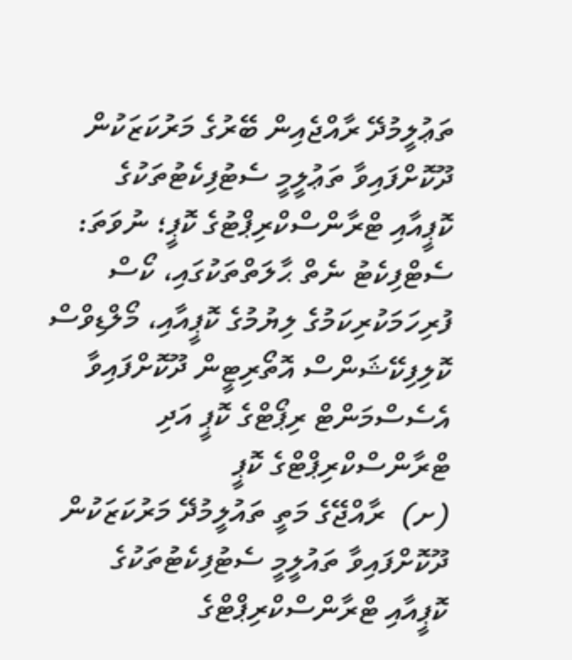ތަޢުލީމުދޭ ރާއްޖެއިން ބޭރުގެ މަރުކަޒަކުން ދޫކޮށްފައިވާ ތަޢުލީމީ ސެޓުފިކެޓުތަކުގެ ކޮޕީއާއި ޓްރާންސްކްރިޕްޓުގެ ކޮޕީ؛ ނުވަތަ: ސެޓްފިކެޓު ނެތް ޙާލަތްތަކުގައި، ކޯސް ފުރިހަމަކުރިކަމުގެ ލިޔުމުގެ ކޮޕީއާއި، މޯލްޑިވްސް ކޮލިފިކޭޝަންސް އޮތޯރިޓީން ދޫކޮށްފައިވާ އެސެސްމަންޓް ރިޕޯޓްގެ ކޮޕީ އަދި ޓްރާންސްކްރިޕްޓްގެ ކޮޕީ
(ށ)  ރާއްޖޭގެ މަތީ ތައުލީމުދޭ މަރުކަޒަކުން ދޫކޮށްފައިވާ ތައުލީމީ ސެޓުފިކެޓުތަކުގެ ކޮޕީއާއި ޓްރާންސްކްރިޕްޓްގެ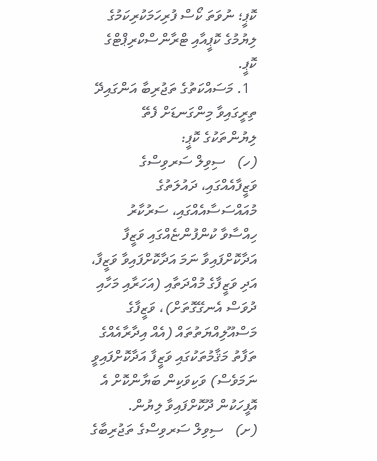ކޮޕީ؛ ނުވަތަ ކޯސް ފުރިހަމަކުރިކަމުގެ ލިޔުމުގެ ކޮޕީއާއި ޓްރާންސްކްރިޕްޓްގެ ކޮޕީ.
  1. މަސައްކަތުގެ ތަޖުރިބާ އަންގައިދޭ ތިރީގައިވާ މިންގަނޑަށް ފެތޭ ލިޔުންތަކުގެ ކޮޕީ:
(ހ)   ސިވިލް ސަރވިސްގެ ވަޒީފާއެއްގައި، ދައުލަތުގެ މުއައްސަސާއެއްގައި، ސަރުކާރު ހިއްސާވާ ކުންފުންޏެއްގައި ވަޒީފާ އަދާކޮށްފައިވާ ނަމަ އަދާކޮށްފައިވާ ވަޒީފާ، އަދި ވަޒީފާގެ މުއްދަތާއި (އަހަރާއި މަހާއި ދުވަސް އެނގޭގޮތަށް)، ވަޒީފާގެ މަސްއޫލިއްޔަތުތައް (އެއް އިދާރާއެއްގެ ތަފާތު މަޤާމުތަކުގައި ވަޒީފާ އަދާކޮށްފައިވީ ނަމަވެސް) ވަކިވަކިން ބަޔާންކޮށް އެ އޮފީހަކުން ދޫކޮށްފައިވާ ލިޔުން.
(ށ)   ސިވިލް ސަރވިސްގެ ތަޖުރިބާގެ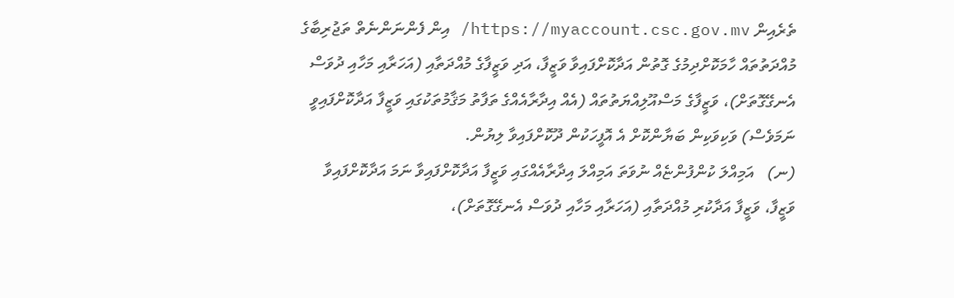ތެރެއިން https://myaccount.csc.gov.mv/ އިން ފެންނަންނެތް ތަޖުރިބާގެ މުއްދަތުތައް ހާމަކޮށްދިމުގެ ގޮތުން އަދާކޮށްފައިވާ ވަޒީފާ، އަދި ވަޒީފާގެ މުއްދަތާއި (އަހަރާއި މަހާއި ދުވަސް އެނގޭގޮތަށް)، ވަޒީފާގެ މަސްއޫލިއްޔަތުތައް (އެއް އިދާރާއެއްގެ ތަފާތު މަޤާމުތަކުގައި ވަޒީފާ އަދާކޮށްފައިވީ ނަމަވެސް) ވަކިވަކިން ބަޔާންކޮށް އެ އޮފީހަކުން ދޫކޮށްފައިވާ ލިޔުން.
(ނ)   އަމިއްލަ ކުންފުންޏެއް ނުވަތަ އަމިއްލަ އިދާރާއެއްގައި ވަޒީފާ އަދާކޮށްފައިވާ ނަމަ އަދާކޮށްފައިވާ ވަޒީފާ، ވަޒީފާ އަދާކުރި މުއްދަތާއި (އަހަރާއި މަހާއި ދުވަސް އެނގޭގޮތަށް)،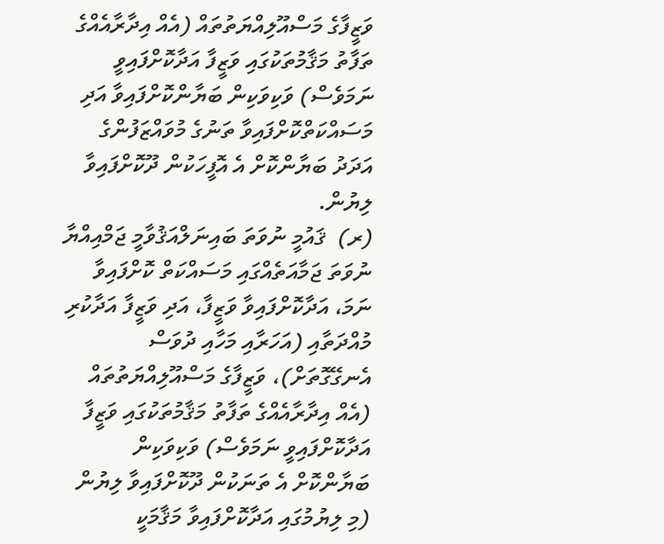ވަޒީފާގެ މަސްއޫލިއްޔަތުތައް (އެއް އިދާރާއެއްގެ ތަފާތު މަޤާމުތަކުގައި ވަޒީފާ އަދާކޮށްފައިވީ ނަމަވެސް) ވަކިވަކިން ބަޔާންކޮށްފައިވާ އަދި މަސައްކަތްކޮށްފައިވާ ތަނުގެ މުވައްޒަފުންގެ އަދަދު ބަޔާންކޮށް އެ އޮފީހަކުން ދޫކޮށްފައިވާ ލިޔުން.
(ރ)  ޤައުމީ ނުވަތަ ބައިނަލްއަޤުވާމީ ޖަމްއިއްޔާ ނުވަތަ ޖަމާއަތެއްގައި މަސައްކަތް ކޮށްފައިވާ ނަމަ، އަދާކޮށްފައިވާ ވަޒީފާ، އަދި ވަޒީފާ އަދާކުރި މުއްދަތާއި (އަހަރާއި މަހާއި ދުވަސް އެނގޭގޮތަށް)، ވަޒީފާގެ މަސްއޫލިއްޔަތުތައް (އެއް އިދާރާއެއްގެ ތަފާތު މަޤާމުތަކުގައި ވަޒީފާ އަދާކޮށްފައިވީ ނަމަވެސް) ވަކިވަކިން ބަޔާންކޮށް އެ ތަނަކުން ދޫކޮށްފައިވާ ލިޔުން (މި ލިޔުމުގައި އަދާކޮށްފައިވާ މަޤާމަކީ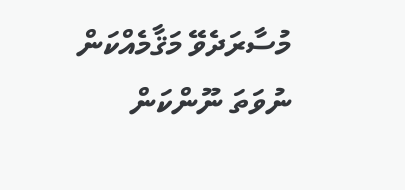މުސާރަދެވޭ މަޤާމެއްކަން ނުވަތަ ނޫންކަން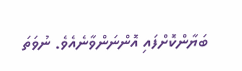ބަޔާންކޮށްފައި އޮންނަންވާނެއެވެ. ނުވަތަ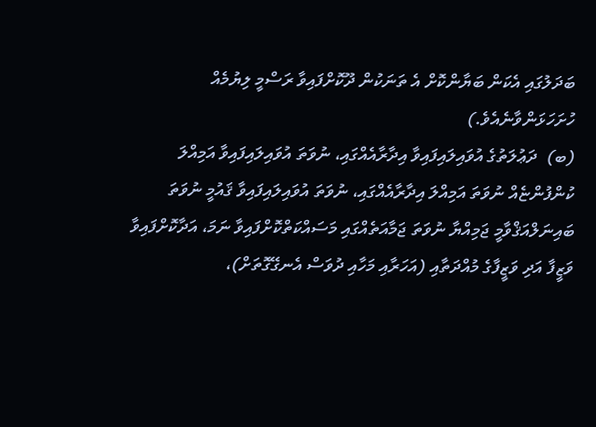ބަދަލުގައި އެކަން ބަޔާންކޮށް އެ ތަނަކުން ދޫކޮށްފައިވާ ރަސްމީ ލިޔުމެއް ހުށަހަޅަންވާނެއެވެ.)
(ބ)  ދަޢުލަތުގެ އުވައިލައިފައިވާ އިދާރާއެއްގައި، ނުވަތަ އުވައިލައިފައިވާ އަމިއްލަ ކުންފުންޏެއް ނުވަތަ އަމިއްލަ އިދާރާއެއްގައި، ނުވަތަ އުވައިލައިފައިވާ ޤައުމީ ނުވަތަ ބައިނަލްއަޤްވާމީ ޖަމިއްޔާ ނުވަތަ ޖަމާއަތެއްގައި މަސައްކަތްކޮށްފައިވާ ނަމަ، އަދާކޮށްފައިވާ ވަޒީފާ އަދި ވަޒީފާގެ މުއްދަތާއި (އަހަރާއި މަހާއި ދުވަސް އެނގޭގޮތަށް)،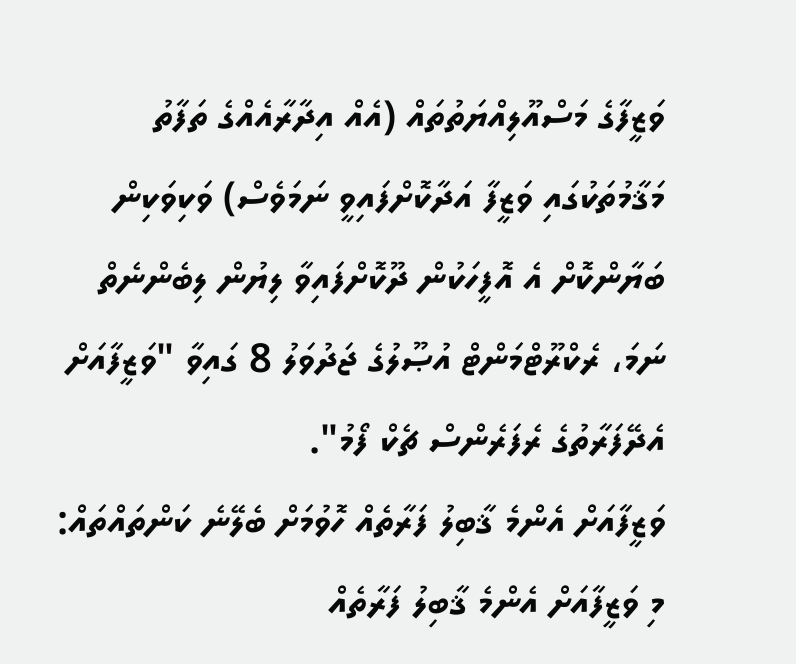ވަޒީފާގެ މަސްއޫލިއްޔަތުތައް (އެއް އިދާރާއެއްގެ ތަފާތު މަޤާމުތަކުގައި ވަޒީފާ އަދާކޮށްފައިވީ ނަމަވެސް) ވަކިވަކިން ބަޔާންކޮށް އެ އޮފީހަކުން ދޫކޮށްފައިވާ ލިޔުން ލިބެންނެތް ނަމަ، ރެކްރޫޓްމަންޓް އުޞޫލުގެ ޖަދުވަލު 8 ގައިވާ "ވަޒީފާއަށް އެދޭފަރާތުގެ ރެފަރެންސް ޗެކް ފޯމު".
ވަޒީފާއަށް އެންމެ ޤާބިލު ފަރާތެއް ހޮވުމަށް ބެލޭނެ ކަންތައްތައް:
މި ވަޒީފާއަށް އެންމެ ޤާބިލު ފަރާތެއް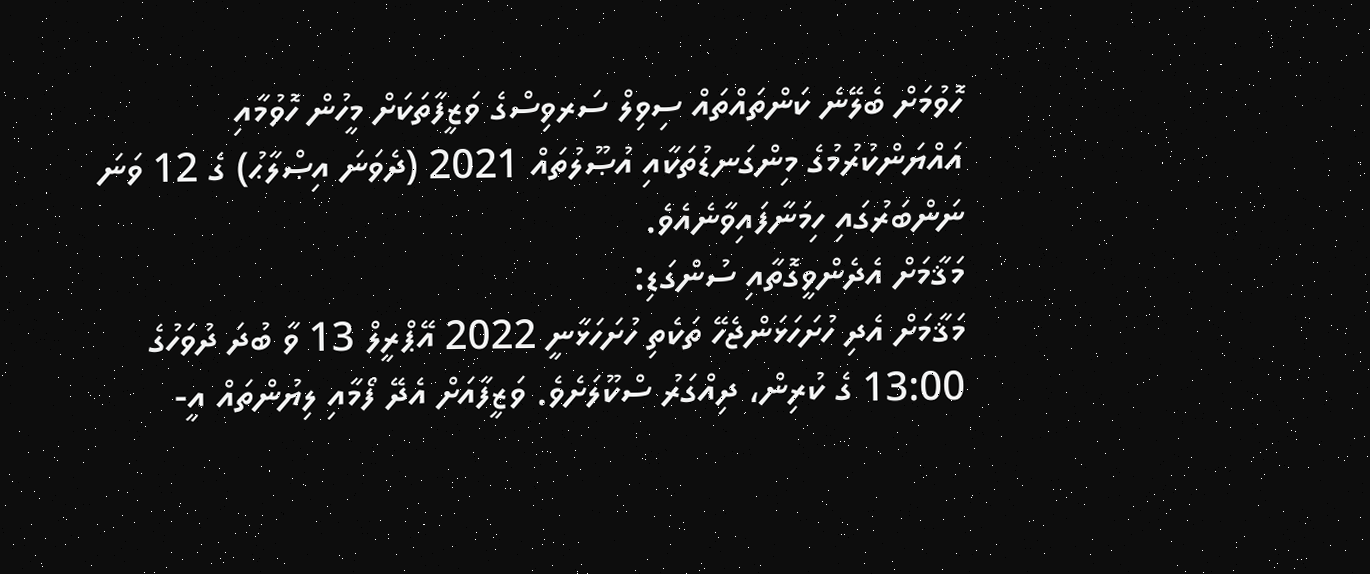ހޮވުމަށް ބެލޭނެ ކަންތައްތައް ސިވިލް ސަރވިސްގެ ވަޒީފާތަކަށް މީހުން ހޮވުމާއި އައްޔަންކުރުމުގެ މިންގަނޑުތަކާއި އުޞޫލުތައް 2021 (ދެވަނަ އިޞްލާޙު) ގެ 12 ވަނަ ނަންބަރުގައި ހިމަނާފައިވާނެއެވެ.
މަޤާމަށް އެދެންވީގޮތާއި ސުންގަޑި:
މަޤާމަށް އެދި ހުށަހަޅަންޖެހޭ ތަކެތި ހުށަހަޅާނީ 2022 އޭޕްރީލް 13 ވާ ބުދަ ދުވަހުގެ 13:00 ގެ ކުރިން، ދިއްގަރު ސްކޫލަށެވެ. ވަޒީފާއަށް އެދޭ ފޯމާއި ލިޔުންތައް އީ-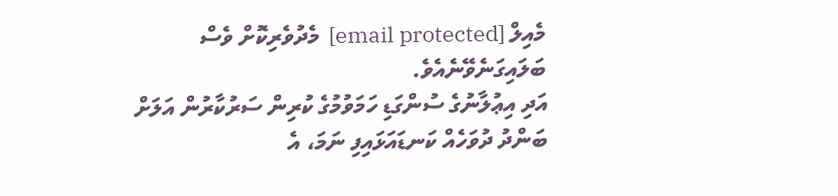މެއިލް [email protected]  މެދުވެރިކޮށް ވެސް ބަލައިގަނެވޭނެއެވެ.
އަދި އިޢުލާނުގެ ސުންގަޑި ހަމަވުމުގެ ކުރިން ސަރުކާރުން އަލަށް ބަންދު ދުވަހެއް ކަނޑައަޅައިފި ނަމަ، އެ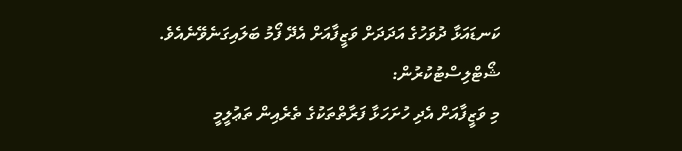ކަނޑައަޅާ ދުވަހުގެ އަދަދަށް ވަޒީފާއަށް އެދޭ ފޯމު ބަލައިގަނެވޭނެއެވެ.
ޝޯޓްލިސްޓުކުރުން:
މި ވަޒީފާއަށް އެދި ހުށަހަޅާ ފަރާތްތަކުގެ ތެރެއިން ތަޢުލީމީ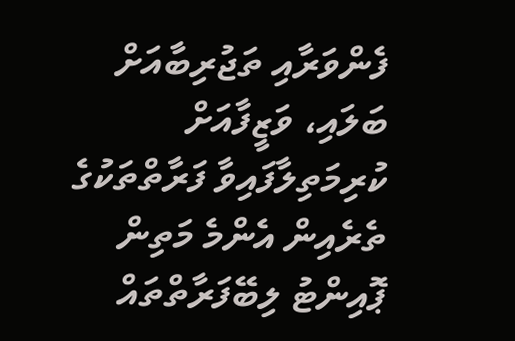ފެންވަރާއި ތަޖުރިބާއަށް ބަލައި، ވަޒީފާއަށް ކުރިމަތިލާފައިވާ ފަރާތްތަކުގެ ތެރެއިން އެންމެ މަތިން ޕޮއިންޓު ލިބޭފަރާތްތައް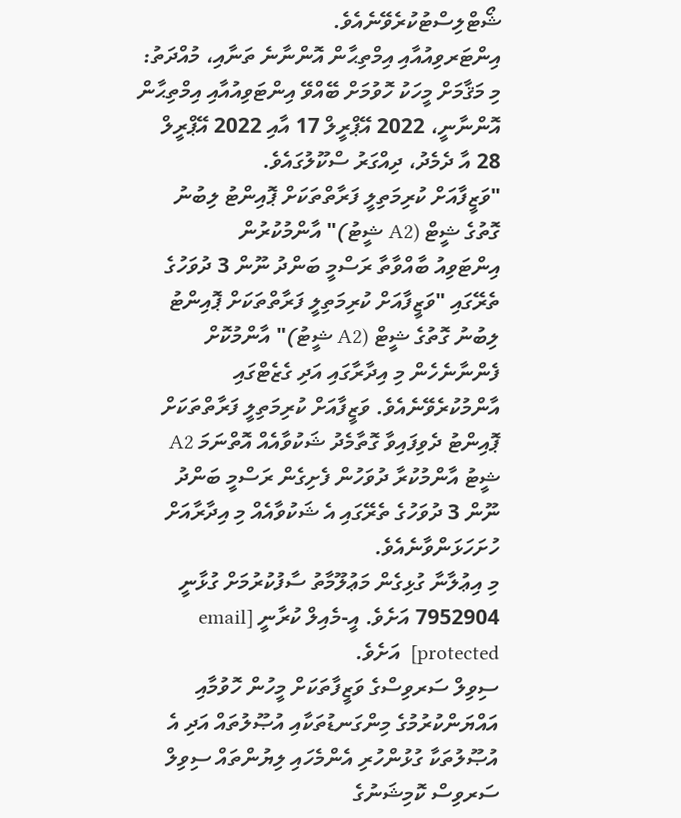ޝޯޓްލިސްޓުކުރެވޭނެއެވެ.
އިންޓަރވިއުއާއި އިމްތިޙާން އޮންނާނެ ތަނާއި، މުއްދަތު:
މި މަޤާމަށް މީހަކު ހޮވުމަށް ބޭއްވޭ އިންޓަވިއުއާއި އިމްތިޙާން އޮންނާނީ، 2022 އޭޕްރީލް 17 އާއި 2022 އޭޕްރީލް 28 އާ ދެމެދު، ދިއްގަރު ސްކޫލުގައެވެ.
"ވަޒީފާއަށް ކުރިމަތިލީ ފަރާތްތަކަށް ޕޮއިންޓު ލިބުނު ގޮތުގެ ޝީޓް (A2 ޝީޓު)" އާންމުކުރުން
އިންޓަވިއު ބާއްވާތާ ރަސްމީ ބަންދު ނޫން 3 ދުވަހުގެ ތެރޭގައި "ވަޒީފާއަށް ކުރިމަތިލީ ފަރާތްތަކަށް ޕޮއިންޓު ލިބުނު ގޮތުގެ ޝީޓް (A2 ޝީޓު)" އާންމުކޮށް ފެންނާނެހެން މި އިދާރާގައި އަދި ގެޒެޓްގައި އާންމުކުރެވޭނެއެވެ. ވަޒީފާއަށް ކުރިމަތިލީ ފަރާތްތަކަށް ޕޮއިންޓު ދެވިފައިވާ ގޮތާމެދު ޝަކުވާއެއް އޮތްނަމަ A2 ޝީޓު އާންމުކުރާ ދުވަހުން ފެށިގެން ރަސްމީ ބަންދު ނޫން 3 ދުވަހުގެ ތެރޭގައި އެ ޝަކުވާއެއް މި އިދާރާއަށް ހުށަހަޅަންވާނެއެވެ.
މި އިޢުލާނާ ގުޅިގެން މަޢުލޫމާތު ސާފުކުރުމަށް ގުޅާނީ 7952904 އަށެވެ. އީ-މެއިލް ކުރާނީ [email protected]  އަށެވެ.
ސިވިލް ސަރވިސްގެ ވަޒީފާތަކަށް މީހުން ހޮވުމާއި އައްޔަންކުރުމުގެ މިންގަނޑުތަކާއި އުޞޫލުތައް އަދި އެ އުޞޫލުތަކާ ގުޅުންހުރި އެންމެހައި ލިޔުންތައް ސިވިލް ސަރވިސް ކޮމިޝަނުގެ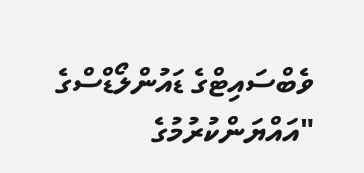ވެބްސައިޓްގެ ޑައުންލޯޑްސްގެ "އައްޔަންކުރުމުގެ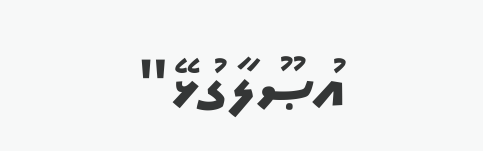އުޞޫލާގުޅޭ"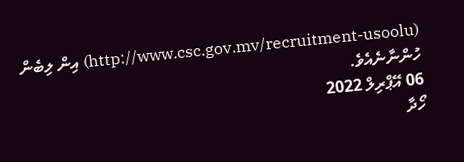(http://www.csc.gov.mv/recruitment-usoolu) އިން ލިބެން ހުންނާނެއެވެ.
06 އޭޕްރިލް 2022
ހޯދާ